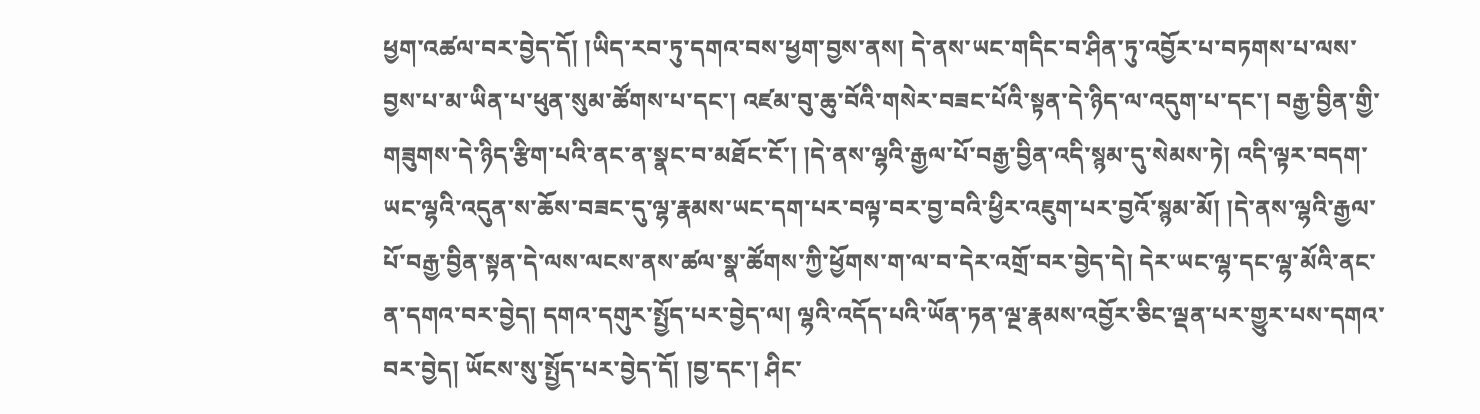ཕྱག་འཚལ་བར་བྱེད་དོ། །ཡིད་རབ་ཏུ་དགའ་བས་ཕྱག་བྱས་ནས། དེ་ནས་ཡང་གདིང་བ་ཤིན་ཏུ་འབྱོར་པ་བཏགས་པ་ལས་བྱས་པ་མ་ཡིན་པ་ཕུན་སུམ་ཚོགས་པ་དང་། འཛམ་བུ་ཆུ་བོའི་གསེར་བཟང་པོའི་སྟན་དེ་ཉིད་ལ་འདུག་པ་དང་། བརྒྱ་བྱིན་གྱི་གཟུགས་དེ་ཉིད་རྩིག་པའི་ནང་ན་སྣང་བ་མཐོང་ངོ་། །དེ་ནས་ལྷའི་རྒྱལ་པོ་བརྒྱ་བྱིན་འདི་སྙམ་དུ་སེམས་ཏེ། འདི་ལྟར་བདག་ཡང་ལྷའི་འདུན་ས་ཆོས་བཟང་དུ་ལྷ་རྣམས་ཡང་དག་པར་བལྟ་བར་བྱ་བའི་ཕྱིར་འཇུག་པར་བྱའོ་སྙམ་མོ། །དེ་ནས་ལྷའི་རྒྱལ་པོ་བརྒྱ་བྱིན་སྟན་དེ་ལས་ལངས་ནས་ཚལ་སྣ་ཚོགས་ཀྱི་ཕྱོགས་ག་ལ་བ་དེར་འགྲོ་བར་བྱེད་དེ། དེར་ཡང་ལྷ་དང་ལྷ་མོའི་ནང་ན་དགའ་བར་བྱེད། དགའ་དགུར་སྤྱོད་པར་བྱེད་ལ། ལྷའི་འདོད་པའི་ཡོན་ཏན་ལྔ་རྣམས་འབྱོར་ཅིང་ལྡན་པར་གྱུར་པས་དགའ་བར་བྱེད། ཡོངས་སུ་སྤྱོད་པར་བྱེད་དོ། །བྱ་དང་། ཤིང་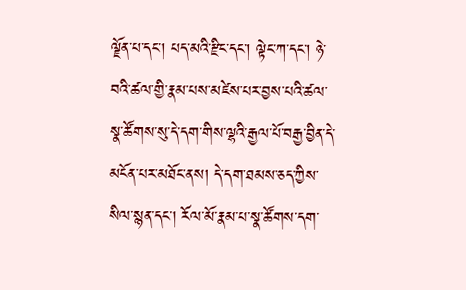ལྗོན་པ་དང་། པད་མའི་རྫིང་དང་། ལྟེང་ཀ་དང་། ཉེ་བའི་ཚལ་གྱི་རྣམ་པས་མཛེས་པར་བྱས་པའི་ཚལ་སྣ་ཚོགས་སུ་དེ་དག་གིས་ལྷའི་རྒྱལ་པོ་བརྒྱ་བྱིན་དེ་མངོན་པར་མཐོང་ནས། དེ་དག་ཐམས་ཅད་ཀྱིས་སིལ་སྙན་དང་། རོལ་མོ་རྣམ་པ་སྣ་ཚོགས་དག་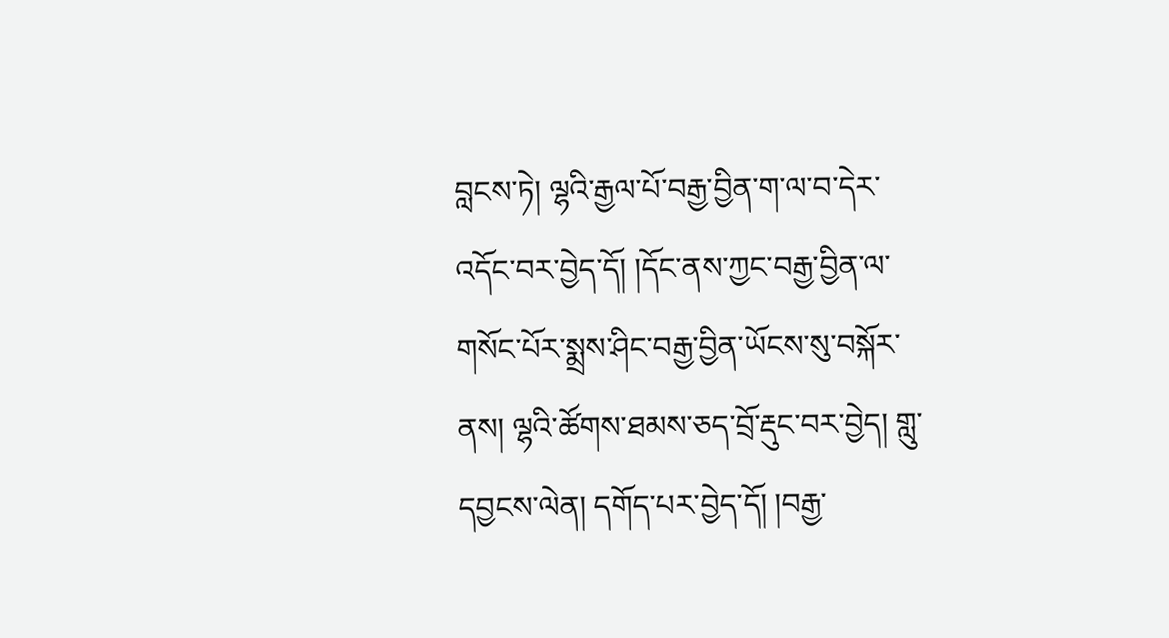བླངས་ཏེ། ལྷའི་རྒྱལ་པོ་བརྒྱ་བྱིན་ག་ལ་བ་དེར་འདོང་བར་བྱེད་དོ། །དོང་ནས་ཀྱང་བརྒྱ་བྱིན་ལ་གསོང་པོར་སྨྲས་ཤིང་བརྒྱ་བྱིན་ཡོངས་སུ་བསྐོར་ནས། ལྷའི་ཚོགས་ཐམས་ཅད་བྲོ་རྡུང་བར་བྱེད། གླུ་དབྱངས་ལེན། དགོད་པར་བྱེད་དོ། །བརྒྱ་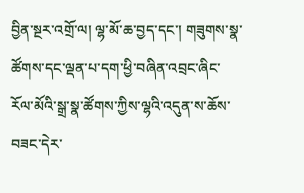བྱིན་སྔར་འགྲོ་ལ། ལྷ་མོ་ཆ་བྱད་དང་། གཟུགས་སྣ་ཚོགས་དང་ལྡན་པ་དག་ཕྱི་བཞིན་འབྲང་ཞིང་རོལ་མོའི་སྒྲ་སྣ་ཚོགས་ཀྱིས་ལྷའི་འདུན་ས་ཆོས་བཟང་དེར་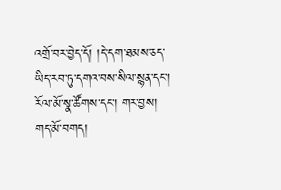འགྲོ་བར་བྱེད་དོ། །དེ་དག་ཐམས་ཅད་ཡིད་རབ་ཏུ་དགའ་བས་སིལ་སྙན་དང་། རོལ་མོ་སྣ་ཚོགས་དང་། གར་བྱས། གད་མོ་བགད།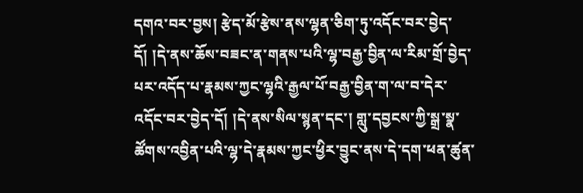དགའ་བར་བྱས། རྩེད་མོ་རྩེས་ནས་ལྷན་ཅིག་ཏུ་འདོང་བར་བྱེད་དོ། །དེ་ནས་ཆོས་བཟང་ན་གནས་པའི་ལྷ་བརྒྱ་བྱིན་ལ་རིམ་གྲོ་བྱེད་པར་འདོད་པ་རྣམས་ཀྱང་ལྷའི་རྒྱལ་པོ་བརྒྱ་བྱིན་ག་ལ་བ་དེར་འདོང་བར་བྱེད་དོ། །དེ་ནས་སིལ་སྙན་དང་། གླུ་དབྱངས་ཀྱི་སྒྲ་སྣ་ཚོགས་འབྱིན་པའི་ལྷ་དེ་རྣམས་ཀྱང་ཕྱིར་བྱུང་ནས་དེ་དག་ཕན་ཚུན་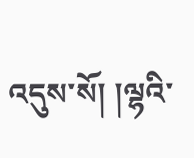འདུས་སོ། །ལྷའི་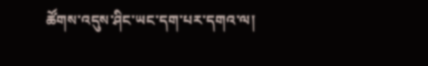ཚོགས་འདུས་ཤིང་ཡང་དག་པར་དགའ་ལ།